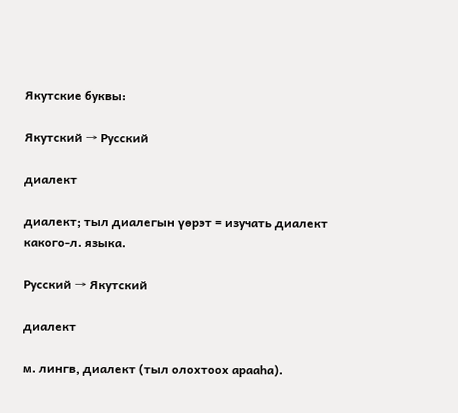Якутские буквы:

Якутский → Русский

диалект

диалект; тыл диалегын үөрэт = изучать диалект какого-л. языка.

Русский → Якутский

диалект

м. лингв, диалект (тыл олохтоох арааһа).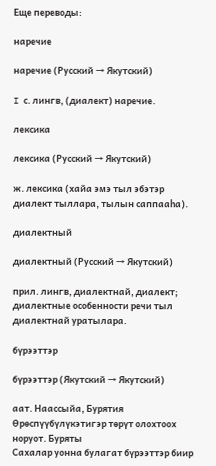Еще переводы:

наречие

наречие (Русский → Якутский)

I с. лингв, (диалект) наречие.

лексика

лексика (Русский → Якутский)

ж. лексика (хайа эмэ тыл эбэтэр диалект тыллара, тылын саппааһа).

диалектный

диалектный (Русский → Якутский)

прил. лингв, диалектнай, диалект; диалектные особенности речи тыл диалектнай уратылара.

бүрээттэр

бүрээттэр (Якутский → Якутский)

аат. Наассыйа, Бурятия Өрөспүүбүлүкэтигэр төрүт олохтоох норуот. Буряты
Сахалар уонна булагат бүрээттэр биир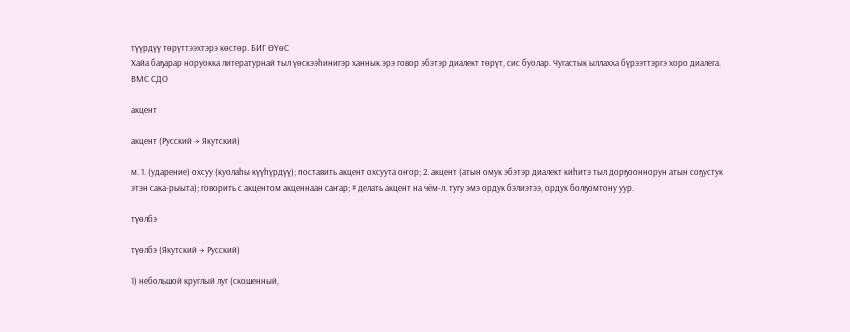түүрдүү төрүттээхтэрэ көстөр. БИГ ӨҮөС
Хайа баҕарар норуокка литературнай тыл үөскээһинигэр ханнык эрэ говор эбэтэр диалект төрүт, сис буолар. Чугастык ыллахха бүрээттэргэ хоро диалега. ВМС СДО

акцент

акцент (Русский → Якутский)

м. 1. (ударение) охсуу (куолаһы күүһүрдүү); поставить акцент охсуута оҥор; 2. акцент (атын омук эбэтэр диалект киһитэ тыл дорҕооннорун атын соҕустук этэн сака-рыыта); говорить с акцентом акценнаан саҥар; # делать акцент на чём-л. тугу эмэ ордук бэлиэтээ, ордук болҕомтону уур.

түөлбэ

түөлбэ (Якутский → Русский)

1) небольшой круглый луг (скошенный,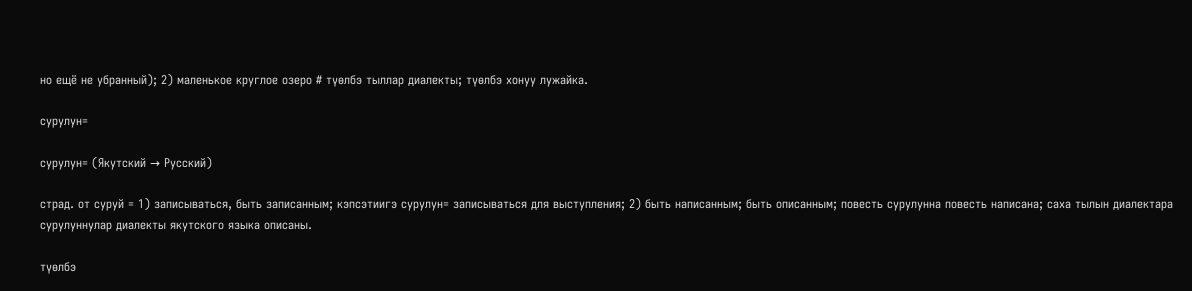но ещё не убранный); 2) маленькое круглое озеро # түөлбэ тыллар диалекты; түөлбэ хонуу лужайка.

сурулун=

сурулун= (Якутский → Русский)

страд. от суруй = 1) записываться, быть записанным; кэпсэтиигэ сурулун= записываться для выступления; 2) быть написанным; быть описанным; повесть сурулунна повесть написана; саха тылын диалектара сурулуннулар диалекты якутского языка описаны.

түөлбэ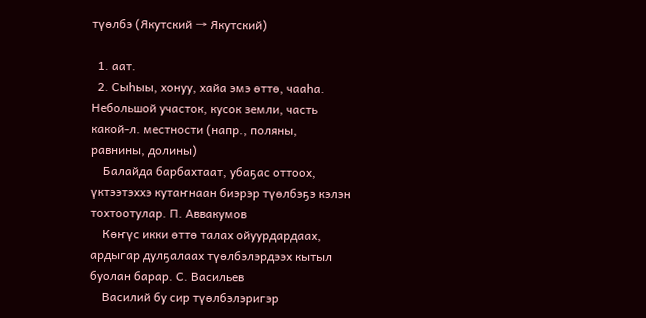түөлбэ (Якутский → Якутский)

  1. аат.
  2. Сыһыы, хонуу, хайа эмэ өттө, чааһа. Небольшой участок, кусок земли, часть какой-л. местности (напр., поляны, равнины, долины)
    Балайда барбахтаат, убаҕас оттоох, үктээтэххэ кутаҥнаан биэрэр түөлбэҕэ кэлэн тохтоотулар. П. Аввакумов
    Көҥүс икки өттө талах ойуурдардаах, ардыгар дулҕалаах түөлбэлэрдээх кытыл буолан барар. С. Васильев
    Василий бу сир түөлбэлэригэр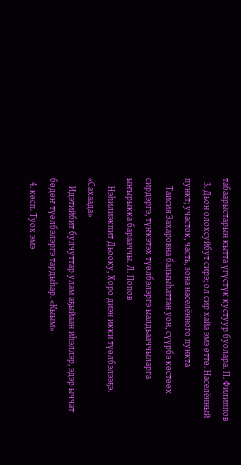табаарыстарын кытта үгүстүк кустуур буолара. П. Филиппов
  3. Дьон олохсуйбут сирэ; ол сир хайа эмэ өттө. Населённый пункт; участок, часть, зона населённого пункта
    Таисия Захаровна балыыһаттан уон, сүүрбэ көстөөх сирдэргэ, түҥкэтэх түөлбэлэргэ ыалдьааччыларга ыҥырыкка барааччы. Л. Попов
    Нэһилиэкпит Дьооку, Хоро диэн икки түөлбэлээҕэ. «Сахаада»
    Идэтийбит булчуттар улам аҕыйаан иһэллэр, эдэр ыччат бөдөҥ түөлбэлэргэ тардыһар. «Кыым»
  4. көсп. Туох эмэ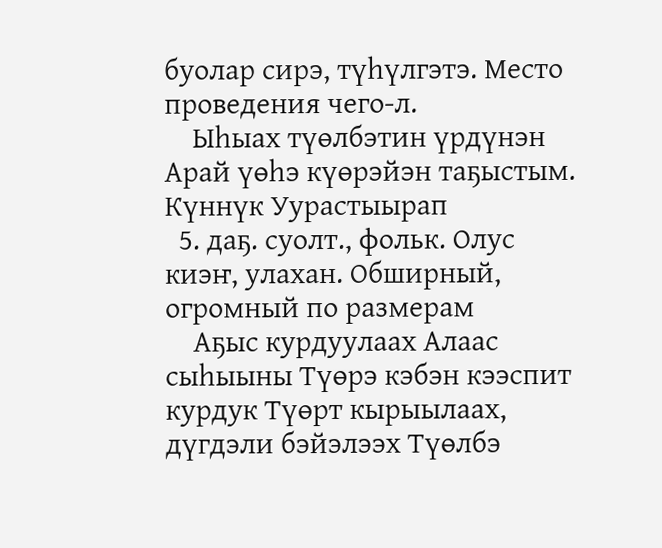буолар сирэ, түһүлгэтэ. Место проведения чего-л.
    Ыһыах түөлбэтин үрдүнэн Арай үөһэ күөрэйэн таҕыстым. Күннүк Уурастыырап
  5. даҕ. суолт., фольк. Олус киэҥ, улахан. Обширный, огромный по размерам
    Аҕыс курдуулаах Алаас сыһыыны Түөрэ кэбэн кээспит курдук Түөрт кырыылаах, дүгдэли бэйэлээх Түөлбэ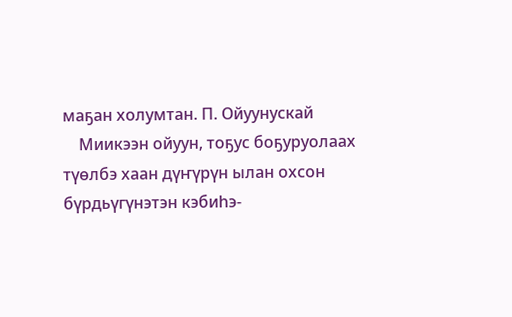маҕан холумтан. П. Ойуунускай
    Миикээн ойуун, тоҕус боҕуруолаах түөлбэ хаан дүҥүрүн ылан охсон бүрдьүгүнэтэн кэбиһэ-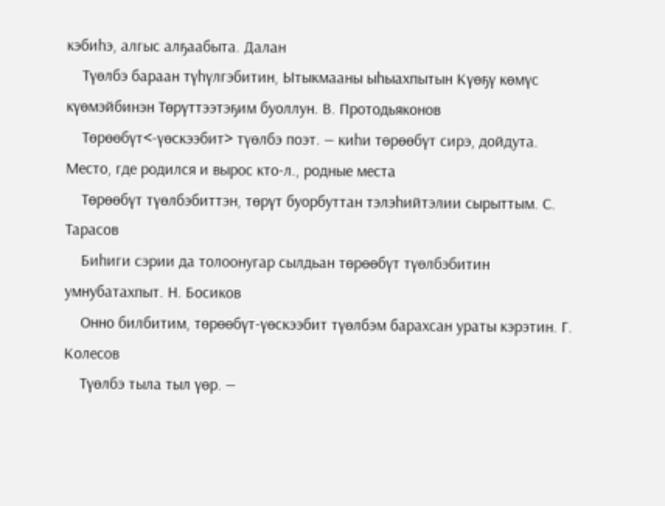кэбиһэ, алгыс алҕаабыта. Далан
    Түөлбэ бараан түһүлгэбитин, Ытыкмааны ыһыахпытын Күөҕү көмүс күөмэйбинэн Төрүттээтэҕим буоллун. В. Протодьяконов
    Төрөөбүт<-үөскээбит> түөлбэ поэт. — киһи төрөөбүт сирэ, дойдута. Место, где родился и вырос кто-л., родные места
    Төрөөбүт түөлбэбиттэн, төрүт буорбуттан тэлэһийтэлии сырыттым. С. Тарасов
    Биһиги сэрии да толоонугар сылдьан төрөөбүт түөлбэбитин умнубатахпыт. Н. Босиков
    Онно билбитим, төрөөбүт-үөскээбит түөлбэм барахсан ураты кэрэтин. Г. Колесов
    Түөлбэ тыла тыл үөр. —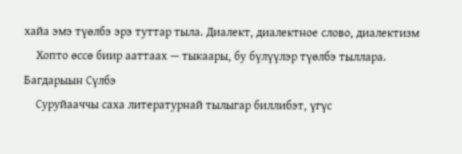хайа эмэ түөлбэ эрэ туттар тыла. Диалект, диалектное слово, диалектизм
    Хопто өссө биир ааттаах — тыкаары, бу бүлүүлэр түөлбэ тыллара. Багдарыын Сүлбэ
    Суруйааччы саха литературнай тылыгар биллибэт, үгүс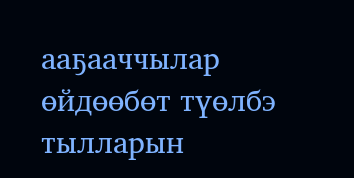ааҕааччылар өйдөөбөт түөлбэ тылларын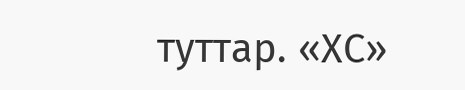туттар. «ХС»